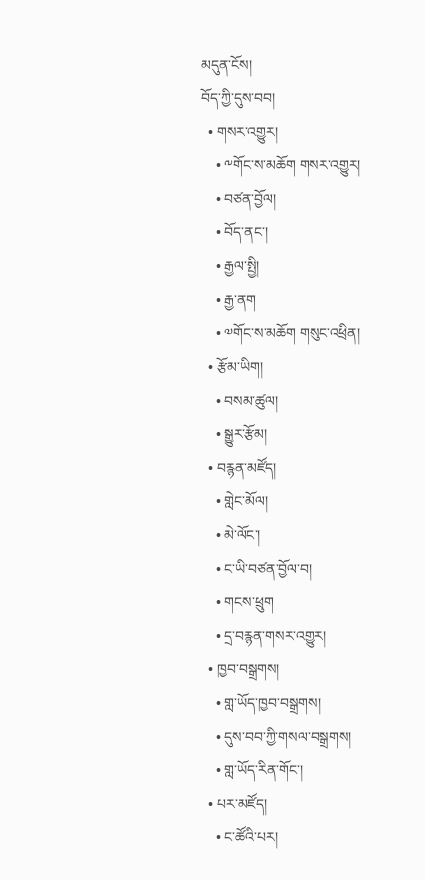མདུན་ངོས།
བོད་ཀྱི་དུས་བབ།
  • གསར་འགྱུར།
    • ༸གོང་ས་མཆོག གསར་འགྱུར།
    • བཙན་བྱོལ།
    • བོད་ནང་།
    • རྒྱལ་སྤྱི།
    • རྒྱ་ནག
    • ༧གོང་ས་མཆོག གསུང་འཕྲིན།
  • རྩོམ་ཡིག།
    • བསམ་ཚུལ།
    • སྒྱུར་རྩོམ།
  • བརྙན་མཛོད།
    • གླེང་མོལ།
    • མེ་ལོང་།
    • ང་ཡི་བཙན་བྱོལ་བ།
    • གངས་ཕྲུག
    • དྲ་བརྙན་གསར་འགྱུར།
  • ཁྱབ་བསྒྲགས།
    • གླ་ཡོད་ཁྱབ་བསྒྲགས།
    • དུས་བབ་ཀྱི་གསལ་བསྒྲགས།
    • གླ་ཡོད་རིན་གོང་།
  • པར་མཛོད།
    • ང་ཚོའི་པར།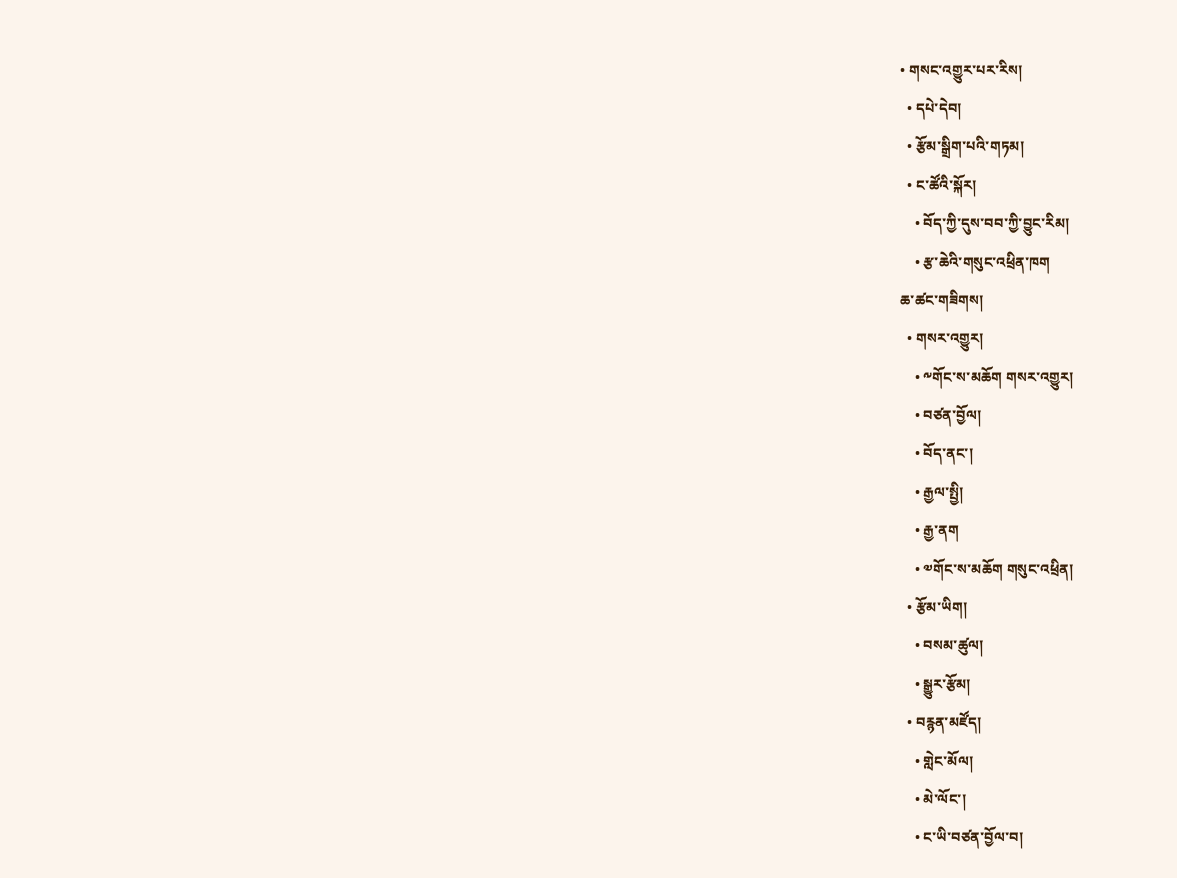• གསང་འགྱུར་པར་རིས།
  • དཔེ་དེབ།
  • རྩོམ་སྒྲིག་པའི་གཏམ།
  • ང་ཚོའི་སྐོར།
    • བོད་ཀྱི་དུས་བབ་ཀྱི་བྱུང་རིམ།
    • རྩ་ཆེའི་གསུང་འཕྲིན་ཁག
ཆ་ཚང་གཟིགས།
  • གསར་འགྱུར།
    • ༸གོང་ས་མཆོག གསར་འགྱུར།
    • བཙན་བྱོལ།
    • བོད་ནང་།
    • རྒྱལ་སྤྱི།
    • རྒྱ་ནག
    • ༧གོང་ས་མཆོག གསུང་འཕྲིན།
  • རྩོམ་ཡིག།
    • བསམ་ཚུལ།
    • སྒྱུར་རྩོམ།
  • བརྙན་མཛོད།
    • གླེང་མོལ།
    • མེ་ལོང་།
    • ང་ཡི་བཙན་བྱོལ་བ།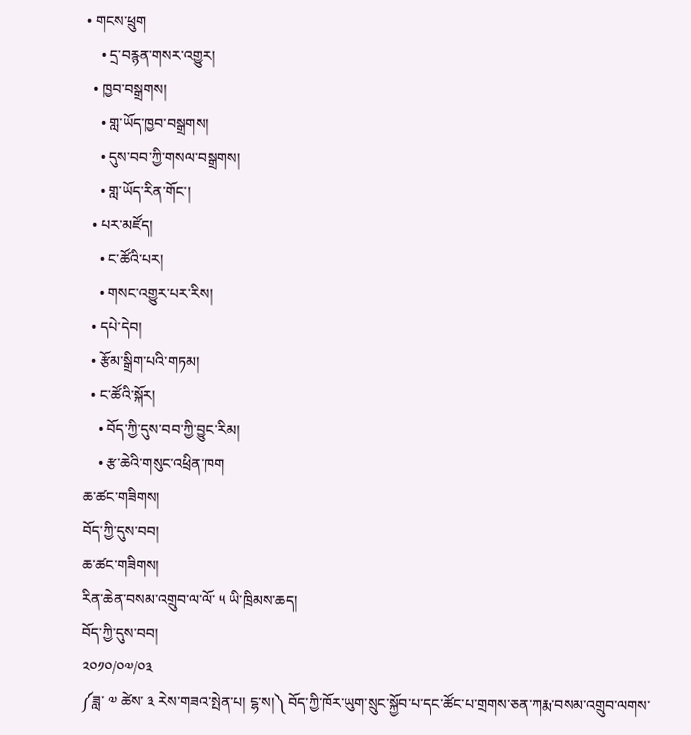• གངས་ཕྲུག
    • དྲ་བརྙན་གསར་འགྱུར།
  • ཁྱབ་བསྒྲགས།
    • གླ་ཡོད་ཁྱབ་བསྒྲགས།
    • དུས་བབ་ཀྱི་གསལ་བསྒྲགས།
    • གླ་ཡོད་རིན་གོང་།
  • པར་མཛོད།
    • ང་ཚོའི་པར།
    • གསང་འགྱུར་པར་རིས།
  • དཔེ་དེབ།
  • རྩོམ་སྒྲིག་པའི་གཏམ།
  • ང་ཚོའི་སྐོར།
    • བོད་ཀྱི་དུས་བབ་ཀྱི་བྱུང་རིམ།
    • རྩ་ཆེའི་གསུང་འཕྲིན་ཁག
ཆ་ཚང་གཟིགས།
བོད་ཀྱི་དུས་བབ།
ཆ་ཚང་གཟིགས།
རིན་ཆེན་བསམ་འགྲུབ་ལ་ལོ་ ༥ ཡི་ཁྲིམས་ཆད།
བོད་ཀྱི་དུས་བབ།
༢༠༡༠/༠༧/༠༣
༼ཟླ་ ༧ ཚེས་ ༣ རེས་གཟའ་སྤེན་པ། ངྷ་ས།༽ བོད་ཀྱི་ཁོར་ཡུག་སྲུང་སྐྱོབ་པ་དང་ཚོང་པ་གྲགས་ཅན་ཀརྨ་བསམ་འགྲུབ་ལགས་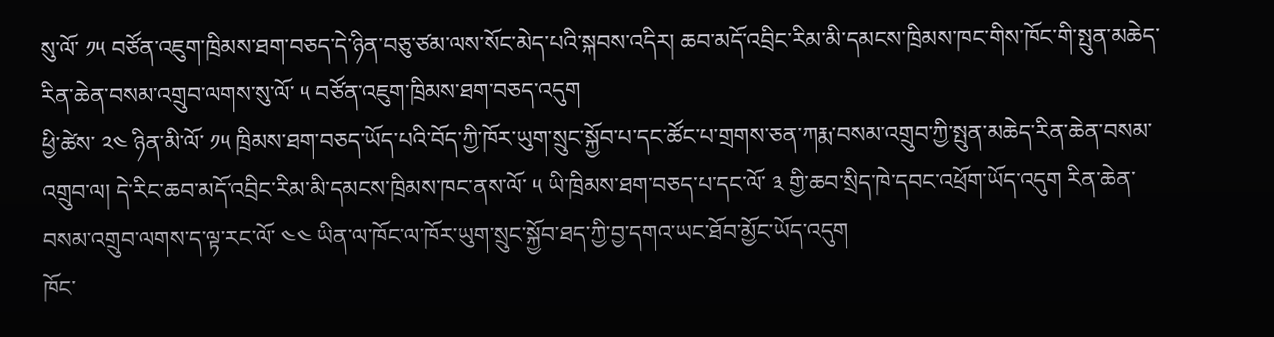སུ་ལོ་ ༡༥ བཙོན་འཇུག་ཁྲིམས་ཐག་བཅད་དེ་ཉིན་བཅུ་ཙམ་ལས་སོང་མེད་པའི་སྐབས་འདིར། ཆབ་མདོ་འབྲིང་རིམ་མི་དམངས་ཁྲིམས་ཁང་གིས་ཁོང་གི་སྤུན་མཆེད་རིན་ཆེན་བསམ་འགྲུབ་ལགས་སུ་ལོ་ ༥ བཙོན་འཇུག་ཁྲིམས་ཐག་བཅད་འདུག
ཕྱི་ཚེས་ ༢༤ ཉིན་མི་ལོ་ ༡༥ ཁྲིམས་ཐག་བཅད་ཡོད་པའི་བོད་ཀྱི་ཁོར་ཡུག་སྲུང་སྐྱོབ་པ་དང་ཚོང་པ་གྲགས་ཅན་ཀརྨ་བསམ་འགྲུབ་ཀྱི་སྤུན་མཆེད་རིན་ཆེན་བསམ་འགྲུབ་ལ། དེ་རིང་ཆབ་མདོ་འབྲིང་རིམ་མི་དམངས་ཁྲིམས་ཁང་ནས་ལོ་ ༥ ཡི་ཁྲིམས་ཐག་བཅད་པ་དང་ལོ་ ༣ གྱི་ཆབ་སྲིད་ཁེ་དབང་འཕྲོག་ཡོད་འདུག རིན་ཆེན་བསམ་འགྲུབ་ལགས་ད་ལྟ་རང་ལོ་ ༤༤ ཡིན་ལ་ཁོང་ལ་ཁོར་ཡུག་སྲུང་སྐྱོབ་ཐད་ཀྱི་བྱ་དགའ་ཡང་ཐོབ་མྱོང་ཡོད་འདུག
ཁོང་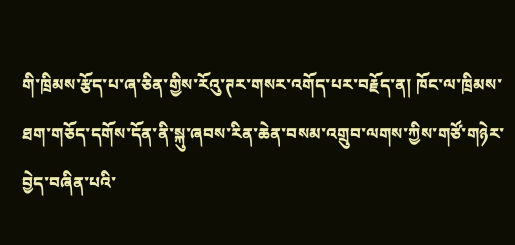གི་ཁྲིམས་རྩོད་པ་ཞ་ཅིན་གྱིས་རོའུ་ཊར་གསར་འགོད་པར་བརྗོད་ན། ཁོང་ལ་ཁྲིམས་ཐག་གཅོད་དགོས་དོན་ནི་སྐུ་ཞབས་རིན་ཆེན་བསམ་འགྲུབ་ལགས་ཀྱིས་གཙོ་གཉེར་བྱེད་བཞིན་པའི་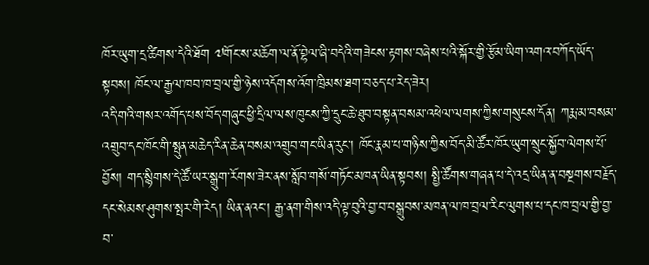ཁོར་ཡུག་དྲ་ཚིགས་དེའི་ཐོག ༧གོང་ས་མཆོག་ལ་ནོ་བྷེལ་ཞི་བདེའི་གཟེངས་རྟགས་བཞེས་པའི་སྐོར་གྱི་རྩོམ་ཡིག་འགའ་བཀོད་ཡོད་སྟབས། ཁོང་ལ་རྒྱལ་ཁབ་ཁ་བྲལ་གྱི་ཉེས་འདོགས་འོག་ཁྲིམས་ཐག་བཅད་པ་རེད་ཟེར།
འདི་གའི་གསར་འགོད་པས་བོད་གཞུང་ཕྱི་དྲིལ་ལས་ཁུངས་ཀྱི་དྲུང་ཆེ་ཐུབ་བསྟན་བསམ་འཕེལ་ལགས་ཀྱིས་གསུངས་དོན། ཀརྨ་མ་བསམ་འགྲུབ་དང་ཁོང་གི་སྤུན་མཆེད་རིན་ཆེན་བསམ་འགྲུབ་གང་ཡིན་རུང་། ཁོང་རྣམ་པ་གཉིས་ཀྱིས་བོད་མི་ཚོར་ཁོར་ཡུག་སྲུང་སྐྱོབ་ལེགས་པོ་བྱོས། གད་སྙིགས་དེ་ཚོ་ཡར་སྒྲུག་རོགས་ཟེར་ནས་སློབ་གསོ་གཏོང་མཁན་ཡིན་སྟབས། སྤྱི་ཚོགས་གཞན་པ་དེ་འདྲ་ཡིན་ན་བསྔགས་བརྗོད་དང་སེམས་ཤུགས་སྤར་གི་རེད། ཡིན་ནའང་། རྒྱ་ནག་གིས་འདི་ལྟ་བུའི་བྱ་བ་བསྒྲུབས་མཁན་ལ་ཁ་བྲལ་རིང་ལུགས་པ་དང་ཁ་བྲལ་གྱི་བྱ་བ་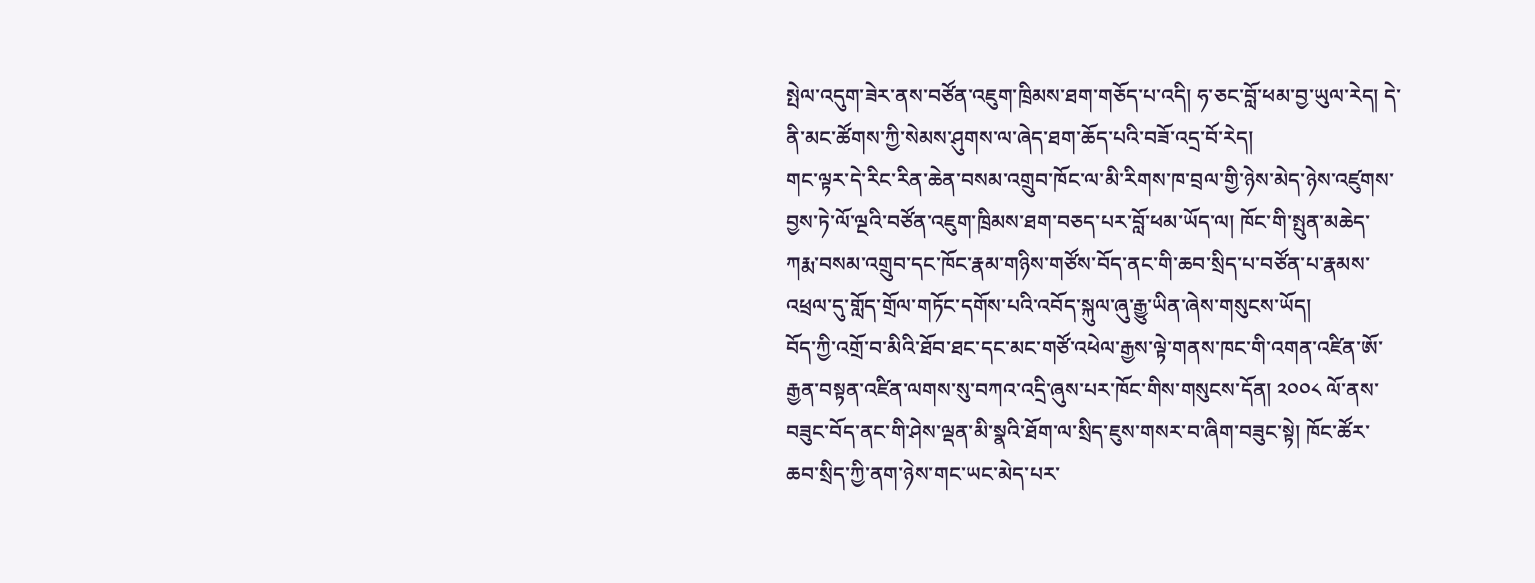སྤེལ་འདུག་ཟེར་ནས་བཙོན་འཇུག་ཁྲིམས་ཐག་གཅོད་པ་འདི། ཧ་ཅང་བློ་ཕམ་བྱ་ཡུལ་རེད། དེ་ནི་མང་ཚོགས་ཀྱི་སེམས་ཤུགས་ལ་ཞེད་ཐག་ཆོད་པའི་བཟོ་འདྲ་བོ་རེད།
གང་ལྟར་དེ་རིང་རིན་ཆེན་བསམ་འགྲུབ་ཁོང་ལ་མི་རིགས་ཁ་བྲལ་གྱི་ཉེས་མེད་ཉེས་འཛུགས་བྱས་ཏེ་ལོ་ལྔའི་བཙོན་འཇུག་ཁྲིམས་ཐག་བཅད་པར་བློ་ཕམ་ཡོད་ལ། ཁོང་གི་སྤུན་མཆེད་ཀརྨ་བསམ་འགྲུབ་དང་ཁོང་རྣམ་གཉིས་གཙོས་བོད་ནང་གི་ཆབ་སྲིད་པ་བཙོན་པ་རྣམས་འཕྲལ་དུ་གློད་གྲོལ་གཏོང་དགོས་པའི་འབོད་སྐུལ་ཞུ་རྒྱུ་ཡིན་ཞེས་གསུངས་ཡོད།
བོད་ཀྱི་འགྲོ་བ་མིའི་ཐོབ་ཐང་དང་མང་གཙོ་འཕེལ་རྒྱས་ལྟེ་གནས་ཁང་གི་འགན་འཛིན་ཨོ་རྒྱན་བསྟན་འཛིན་ལགས་སུ་བཀའ་འདྲི་ཞུས་པར་ཁོང་གིས་གསུངས་དོན། ༢༠༠༨ ལོ་ནས་བཟུང་བོད་ནང་གི་ཤེས་ལྡན་མི་སྣའི་ཐོག་ལ་སྲིད་ཇུས་གསར་བ་ཞིག་བཟུང་སྟེ། ཁོང་ཚོར་ཆབ་སྲིད་ཀྱི་ནག་ཉེས་གང་ཡང་མེད་པར་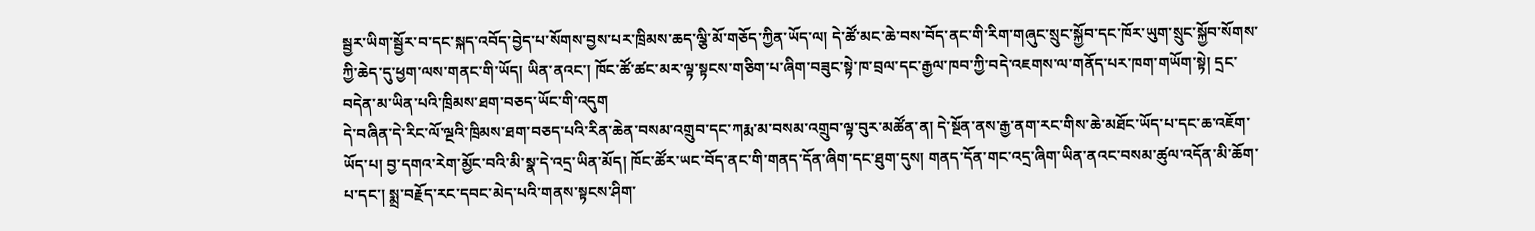སྦྱར་ཡིག་སྦྱོར་བ་དང་སྐད་འབོད་བྱེད་པ་སོགས་བྱས་པར་ཁྲིམས་ཆད་ལྕི་མོ་གཅོད་ཀྱིན་ཡོད་ལ། དེ་ཚོ་མང་ཆེ་བས་བོད་ནང་གི་རིག་གཞུང་སྲུང་སྐྱོབ་དང་ཁོར་ཡུག་སྲུང་སྐྱོབ་སོགས་ཀྱི་ཆེད་དུ་ཕྱག་ལས་གནང་གི་ཡོད། ཡིན་ནའང་། ཁོང་ཚོ་ཚང་མར་ལྟ་སྟངས་གཅིག་པ་ཞིག་བཟུང་སྟེ་ཁ་བྲལ་དང་རྒྱལ་ཁབ་ཀྱི་བདེ་འཇགས་ལ་གནོད་པར་ཁག་གཡོག་སྟེ། དྲང་བདེན་མ་ཡིན་པའི་ཁྲིམས་ཐག་བཅད་ཡོང་གི་འདུག
དེ་བཞིན་དེ་རིང་ལོ་ལྔའི་ཁྲིམས་ཐག་བཅད་པའི་རིན་ཆེན་བསམ་འགྲུབ་དང་ཀརྨ་མ་བསམ་འགྲུབ་ལྟ་བུར་མཚོན་ན། དེ་སྔོན་ནས་རྒྱ་ནག་རང་གིས་ཆེ་མཐོང་ཡོད་པ་དང་ཆ་འཇོག་ཡོད་པ། བྱ་དགའ་རེག་མྱོང་བའི་མི་སྣ་དེ་འདྲ་ཡིན་མོད། ཁོང་ཚོར་ཡང་བོད་ནང་གི་གནད་དོན་ཞིག་དང་ཐུག་དུས། གནད་དོན་གང་འདྲ་ཞིག་ཡིན་ནའང་བསམ་ཚུལ་འདོན་མི་ཆོག་པ་དང་། སྨྲ་བརྗོད་རང་དབང་མེད་པའི་གནས་སྟངས་ཤིག་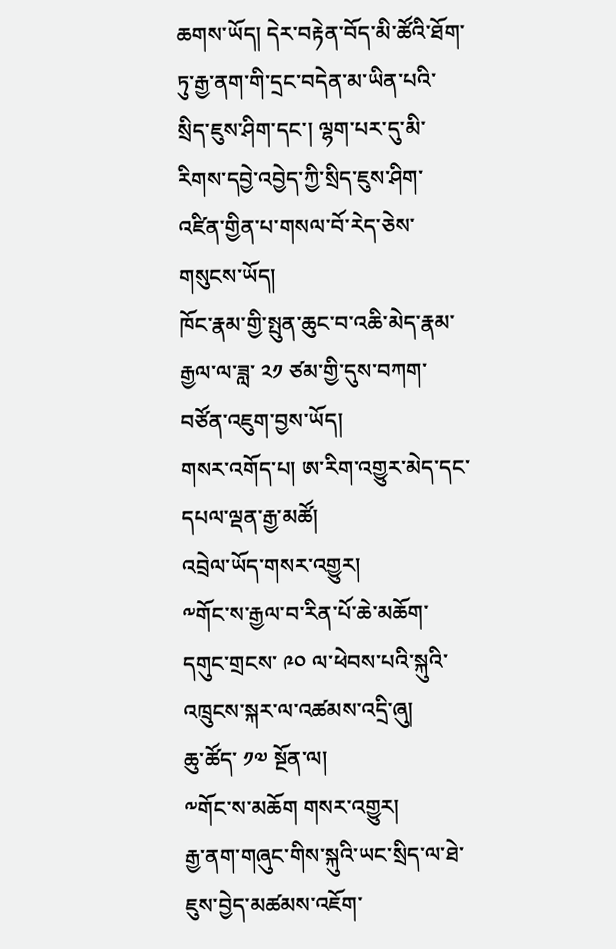ཆགས་ཡོད། དེར་བརྟེན་བོད་མི་ཚོའི་ཐོག་ཏུ་རྒྱ་ནག་གི་དྲང་བདེན་མ་ཡིན་པའི་སྲིད་ཇུས་ཤིག་དང་། ལྷག་པར་དུ་མི་རིགས་དབྱེ་འབྱེད་ཀྱི་སྲིད་ཇུས་ཤིག་འཛིན་གྱིན་པ་གསལ་བོ་རེད་ཅེས་གསུངས་ཡོད།
ཁོང་རྣམ་གྱི་སྤུན་ཆུང་བ་འཆི་མེད་རྣམ་རྒྱལ་ལ་ཟླ་ ༢༡ ཙམ་གྱི་དུས་བཀག་བཙོན་འཇུག་བྱས་ཡོད།
གསར་འགོད་པ། ཨ་རིག་འགྱུར་མེད་དང་དཔལ་ལྡན་རྒྱ་མཚོ།
འབྲེལ་ཡོད་གསར་འགྱུར།
༸གོང་ས་རྒྱལ་བ་རིན་པོ་ཆེ་མཆོག་དགུང་གྲངས་ ༩༠ ལ་ཕེབས་པའི་སྐུའི་འཁྲུངས་སྐར་ལ་འཚམས་འདྲི་ཞུ།
ཆུ་ཚོད་ ༡༧ སྔོན་ལ།
༸གོང་ས་མཆོག གསར་འགྱུར།
རྒྱ་ནག་གཞུང་གིས་སྐུའི་ཡང་སྲིད་ལ་ཐེ་ཇུས་བྱེད་མཚམས་འཇོག་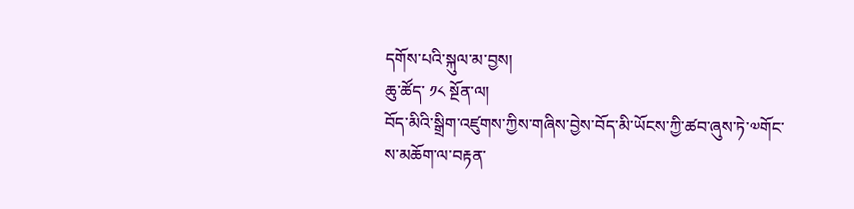དགོས་པའི་སྐུལ་མ་བྱས།
ཆུ་ཚོད་ ༡༨ སྔོན་ལ།
བོད་མིའི་སྒྲིག་འཛུགས་ཀྱིས་གཞིས་བྱེས་བོད་མི་ཡོངས་ཀྱི་ཚབ་ཞུས་ཏེ་༧གོང་ས་མཆོག་ལ་བརྟན་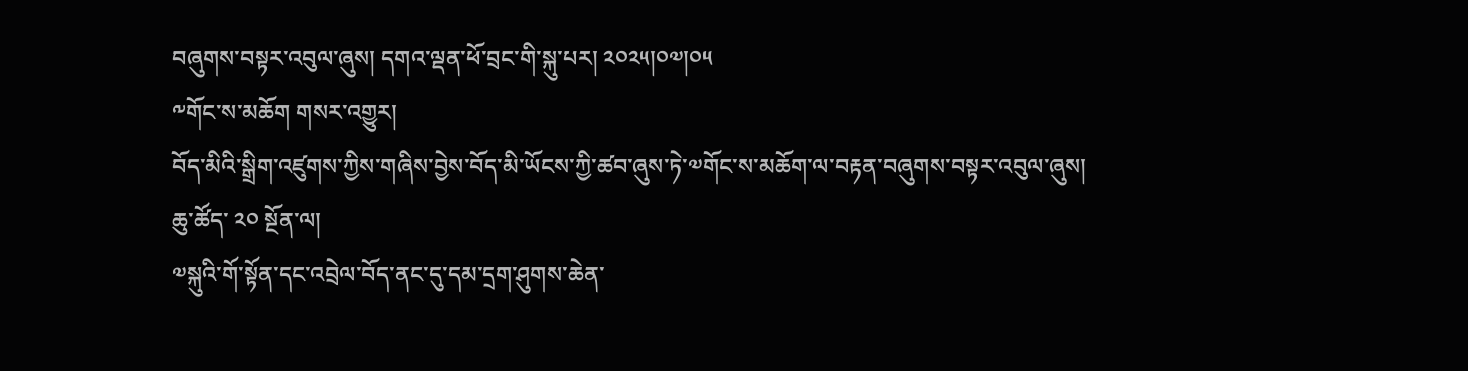བཞུགས་བསྟར་འབུལ་ཞུས། དགའ་ལྡན་ཕོ་བྲང་གི་སྐུ་པར། ༢༠༢༥།༠༧།༠༥
༸གོང་ས་མཆོག གསར་འགྱུར།
བོད་མིའི་སྒྲིག་འཛུགས་ཀྱིས་གཞིས་བྱེས་བོད་མི་ཡོངས་ཀྱི་ཚབ་ཞུས་ཏེ་༧གོང་ས་མཆོག་ལ་བརྟན་བཞུགས་བསྟར་འབུལ་ཞུས།
ཆུ་ཚོད་ ༢༠ སྔོན་ལ།
༧སྐུའི་གོ་སྟོན་དང་འབྲེལ་བོད་ནང་དུ་དམ་དྲག་ཤུགས་ཆེན་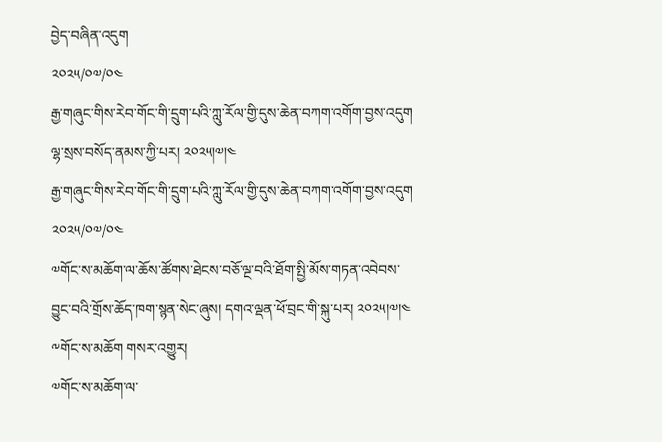བྱེད་བཞིན་འདུག
༢༠༢༥/༠༧/༠༤
རྒྱ་གཞུང་གིས་རེབ་གོང་གི་དྲུག་པའི་ཀླུ་རོལ་གྱི་དུས་ཆེན་བཀག་འགོག་བྱས་འདུག ལྷ་སྲས་བསོད་ནམས་ཀྱི་པར། ༢༠༢༥།༧།༤
རྒྱ་གཞུང་གིས་རེབ་གོང་གི་དྲུག་པའི་ཀླུ་རོལ་གྱི་དུས་ཆེན་བཀག་འགོག་བྱས་འདུག
༢༠༢༥/༠༧/༠༤
༧གོང་ས་མཆོག་ལ་ཆོས་ཚོགས་ཐེངས་བཅོ་ལྔ་བའི་ཐོག་སྤྱི་མོས་གཏན་འབེབས་བྱུང་བའི་གྲོས་ཆོད་ཁག་སྙན་སེང་ཞུས། དགའ་ལྡན་ཕོ་བྲང་གི་སྐུ་པར། ༢༠༢༥།༧།༤
༸གོང་ས་མཆོག གསར་འགྱུར།
༧གོང་ས་མཆོག་ལ་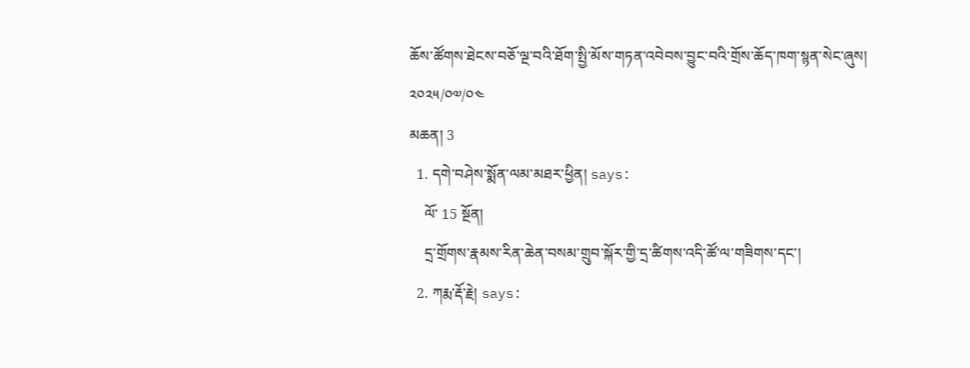ཆོས་ཚོགས་ཐེངས་བཅོ་ལྔ་བའི་ཐོག་སྤྱི་མོས་གཏན་འབེབས་བྱུང་བའི་གྲོས་ཆོད་ཁག་སྙན་སེང་ཞུས།
༢༠༢༥/༠༧/༠༤
མཆན། 3
  1. དགེ་བཤེས་སྨོན་ལམ་མཐར་ཕྱིན། says:
    ལོ་ 15 སྔོན།
    དྲ་གྲོགས་རྣམས་རིན་ཆེན་བསམ་གྲུབ་སྐོར་གྱི་དྲ་ཚིགས་འདི་ཚོ་ལ་གཟིགས་དང་།
  2. ཀརྨ་རྡོ་རྗེ། says: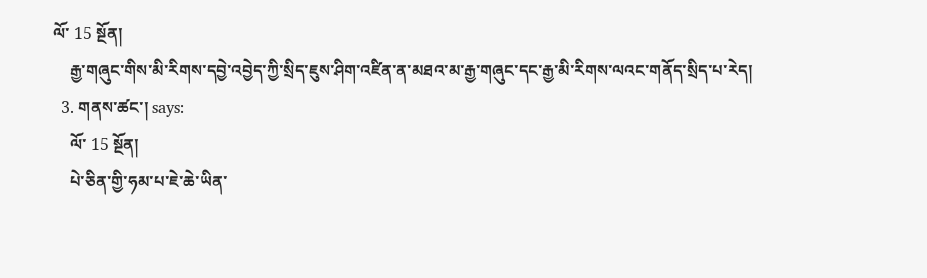ལོ་ 15 སྔོན།
    རྒྱ་གཞུང་གིས་མི་རིགས་དབྱེ་འབྱེད་ཀྱི་སྲིད་ཇུས་ཤིག་འཛིན་ན་མཐའ་མ་རྒྱ་གཞུང་དང་རྒྱ་མི་རིགས་ལའང་གནོད་སྲིད་པ་རེད།
  3. གནས་ཚང་། says:
    ལོ་ 15 སྔོན།
    པེ་ཅིན་གྱི་ཧམ་པ་ཇེ་ཆེ་ཡིན་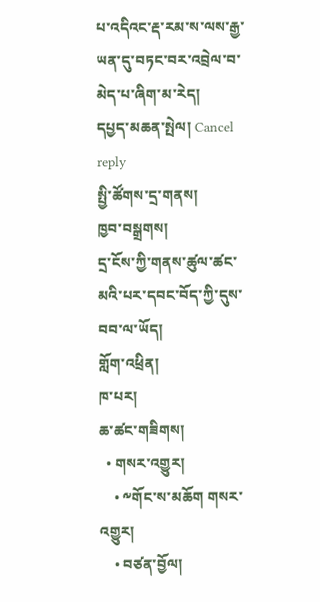པ་འདིའང་རྡ་རམ་ས་ལས་རྒྱ་ཡན་དུ་བཏང་བར་འབྲེལ་བ་མེད་པ་ཞིག་མ་རེད།
དཔྱད་མཆན་སྤེལ། Cancel reply
སྤྱི་ཚོགས་དྲ་གནས།
ཁྱབ་བསྒྲགས།
དྲ་ངོས་ཀྱི་གནས་ཚུལ་ཚང་མའི་པར་དབང་བོད་ཀྱི་དུས་བབ་ལ་ཡོད།
གློག་འཕྲིན།
ཁ་པར།
ཆ་ཚང་གཟིགས།
  • གསར་འགྱུར།
    • ༸གོང་ས་མཆོག གསར་འགྱུར།
    • བཙན་བྱོལ།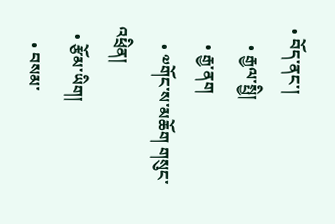• བོད་ནང་།
    • རྒྱལ་སྤྱི།
    • རྒྱ་ནག
    • ༧གོང་ས་མཆོག གསུང་འཕྲིན།
  • རྩོམ་ཡིག།
    • བསམ་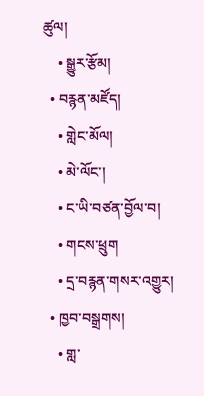ཚུལ།
    • སྒྱུར་རྩོམ།
  • བརྙན་མཛོད།
    • གླེང་མོལ།
    • མེ་ལོང་།
    • ང་ཡི་བཙན་བྱོལ་བ།
    • གངས་ཕྲུག
    • དྲ་བརྙན་གསར་འགྱུར།
  • ཁྱབ་བསྒྲགས།
    • གླ་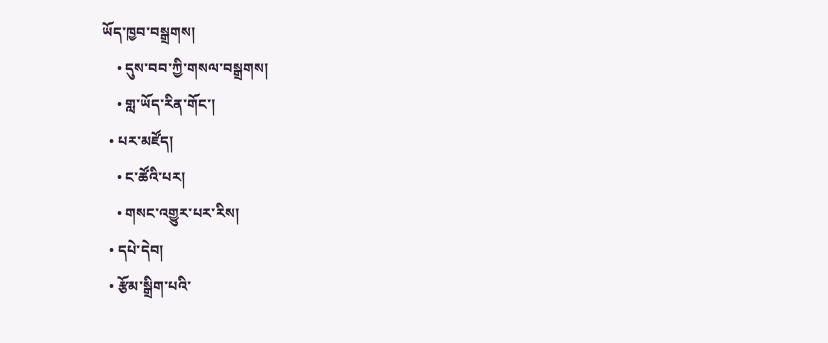ཡོད་ཁྱབ་བསྒྲགས།
    • དུས་བབ་ཀྱི་གསལ་བསྒྲགས།
    • གླ་ཡོད་རིན་གོང་།
  • པར་མཛོད།
    • ང་ཚོའི་པར།
    • གསང་འགྱུར་པར་རིས།
  • དཔེ་དེབ།
  • རྩོམ་སྒྲིག་པའི་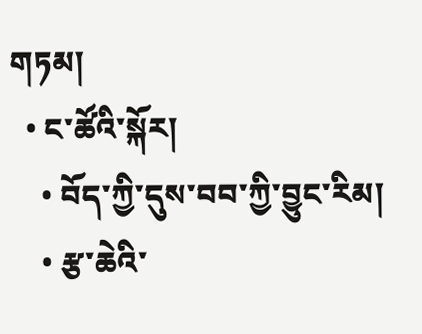གཏམ།
  • ང་ཚོའི་སྐོར།
    • བོད་ཀྱི་དུས་བབ་ཀྱི་བྱུང་རིམ།
    • རྩ་ཆེའི་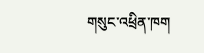གསུང་འཕྲིན་ཁག